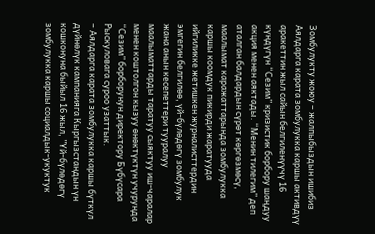Зомбулукту жоюу – жалпыбыздын ишибиз
Аялдарга карата зомбулукка каршы активдүү аракеттин жыл сайын белгиленүүчү 16 күндүгүн “Сезим” кризистик борбору шаңдуу акция менен аяктады. “Менин тилегим” деп аталган балдардын сүрөт көргөзмөсү, маалымат каражаттарында зомбулукка каршы коомдук пикирди жаратууда ийгиликке жетишкен журналисттердин эмгегин белгилөө, үй-бүлөдөгү зомбулук жана анын кесепеттери тууралуу маалыматтарды таратуу сыяктуу иш-чаралар менен коштолгон кызуу өнөктүктүн учурунда “Сезим” борборунун директору Бүбүсара Рыскуловага суроо узаттык.
– Аялдарга карата зомбулукка каршы бүткүл дүйнөлүк кампанияга Кыргызстандын үн кошконуна быйыл 16 жыл, ”Үй-бүлөдөгү зомбулукка каршы социалдык-укуктук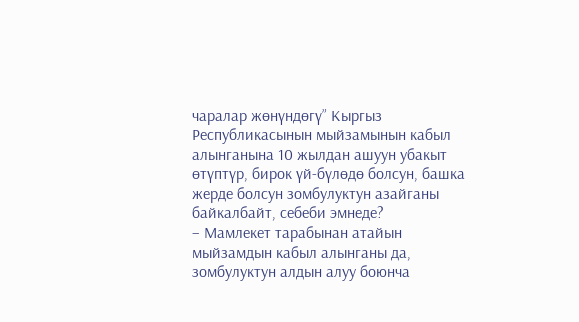чаралар жөнүндөгү” Кыргыз Республикасынын мыйзамынын кабыл алынганына 10 жылдан ашуун убакыт өтүптүр, бирок үй-бүлөдө болсун, башка жерде болсун зомбулуктун азайганы байкалбайт, себеби эмнеде?
– Мамлекет тарабынан атайын мыйзамдын кабыл алынганы да, зомбулуктун алдын алуу боюнча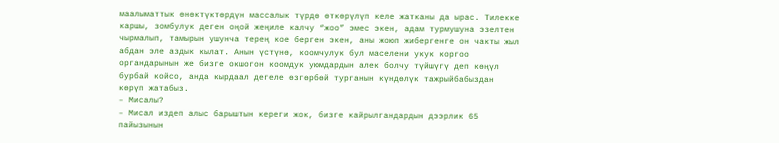маалыматтык өнөктүктөрдүн массалык түрдө өткөрүлүп келе жатканы да ырас. Тилекке каршы, зомбулук деген оңой жеңиле калчу “жоо” эмес экен, адам турмушуна эзелтен чырмалып, тамырын ушунча терең кое берген экен, аны жоюп жибергенге он чакты жыл абдан эле аздык кылат. Анын үстүнө, коомчулук бул маселени укук коргоо органдарынын же бизге окшогон коомдук уюмдардын алек болчу түйшүгү деп көңүл бурбай койсо, анда кырдаал дегеле өзгөрбөй турганын күндөлүк тажрыйбабыздан көрүп жатабыз.
– Мисалы?
– Мисал издеп алыс барыштын кереги жок, бизге кайрылгандардын дээрлик 65 пайызынын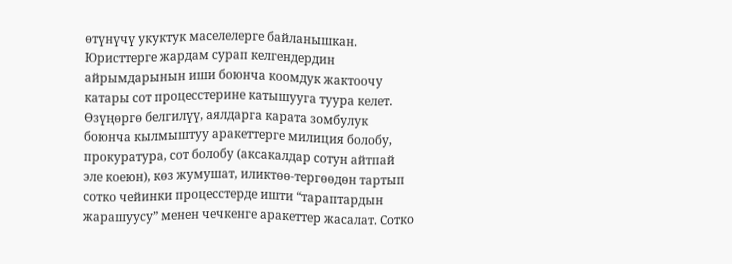өтүнүчү укуктук маселелерге байланышкан. Юристтерге жардам сурап келгендердин айрымдарынын иши боюнча коомдук жактоочу катары сот процесстерине катышууга туура келет. Өзүңөргө белгилүү, аялдарга карата зомбулук боюнча кылмыштуу аракеттерге милиция болобу, прокуратура, сот болобу (аксакалдар сотун айтпай эле коеюн), көз жумушат, иликтөө-тергөөдөн тартып сотко чейинки процесстерде ишти “тараптардын жарашуусу” менен чечкенге аракеттер жасалат. Сотко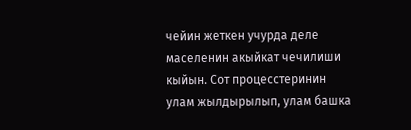чейин жеткен учурда деле маселенин акыйкат чечилиши кыйын. Сот процесстеринин улам жылдырылып, улам башка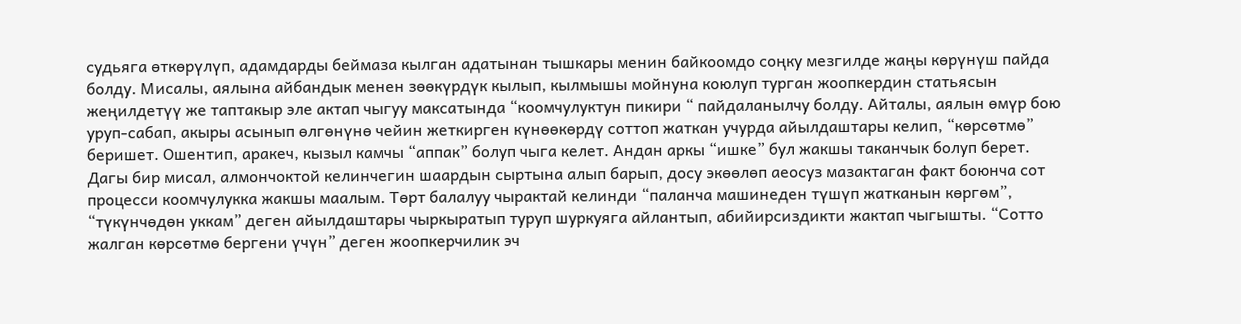судьяга өткөрүлүп, адамдарды беймаза кылган адатынан тышкары менин байкоомдо соңку мезгилде жаңы көрүнүш пайда болду. Мисалы, аялына айбандык менен зөөкүрдүк кылып, кылмышы мойнуна коюлуп турган жоопкердин статьясын жеңилдетүү же таптакыр эле актап чыгуу максатында “коомчулуктун пикири “ пайдаланылчу болду. Айталы, аялын өмүр бою уруп-сабап, акыры асынып өлгөнүнө чейин жеткирген күнөөкөрдү соттоп жаткан учурда айылдаштары келип, “көрсөтмө” беришет. Ошентип, аракеч, кызыл камчы “аппак” болуп чыга келет. Андан аркы “ишке” бул жакшы таканчык болуп берет.
Дагы бир мисал, алмончоктой келинчегин шаардын сыртына алып барып, досу экөөлөп аеосуз мазактаган факт боюнча сот процесси коомчулукка жакшы маалым. Төрт балалуу чырактай келинди “паланча машинеден түшүп жатканын көргөм”, “түкүнчөдөн уккам” деген айылдаштары чыркыратып туруп шуркуяга айлантып, абийирсиздикти жактап чыгышты. “Сотто жалган көрсөтмө бергени үчүн” деген жоопкерчилик эч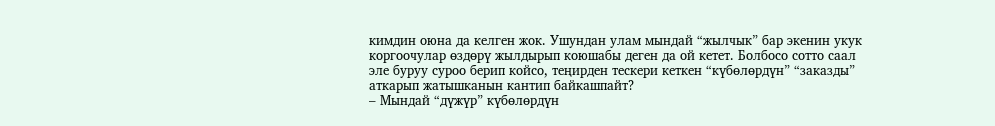кимдин оюна да келген жок. Ушундан улам мындай “жылчык” бар экенин укук коргоочулар өздөрү жылдырып коюшабы деген да ой кетет. Болбосо сотто саал эле буруу суроо берип койсо, теңирден тескери кеткен “күбөлөрдүн” “заказды” аткарып жатышканын кантип байкашпайт?
– Мындай “дүжүр” күбөлөрдүн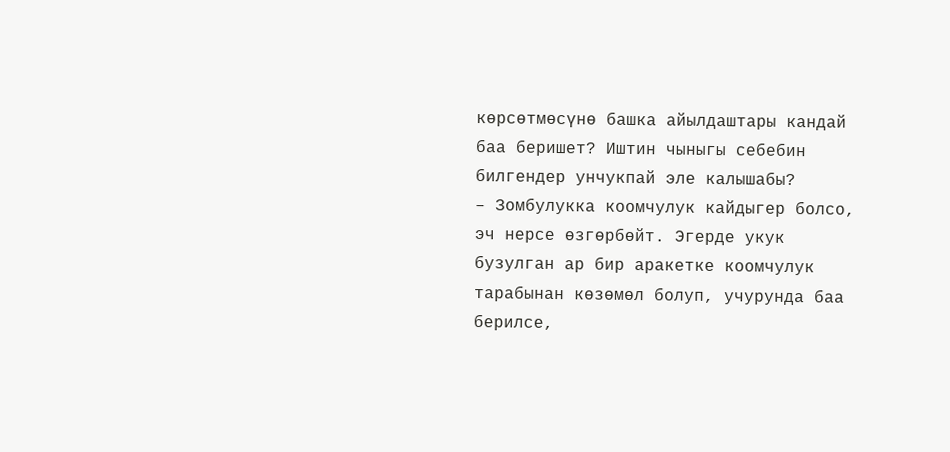көрсөтмөсүнө башка айылдаштары кандай баа беришет? Иштин чыныгы себебин билгендер унчукпай эле калышабы?
– Зомбулукка коомчулук кайдыгер болсо, эч нерсе өзгөрбөйт. Эгерде укук бузулган ар бир аракетке коомчулук тарабынан көзөмөл болуп, учурунда баа берилсе,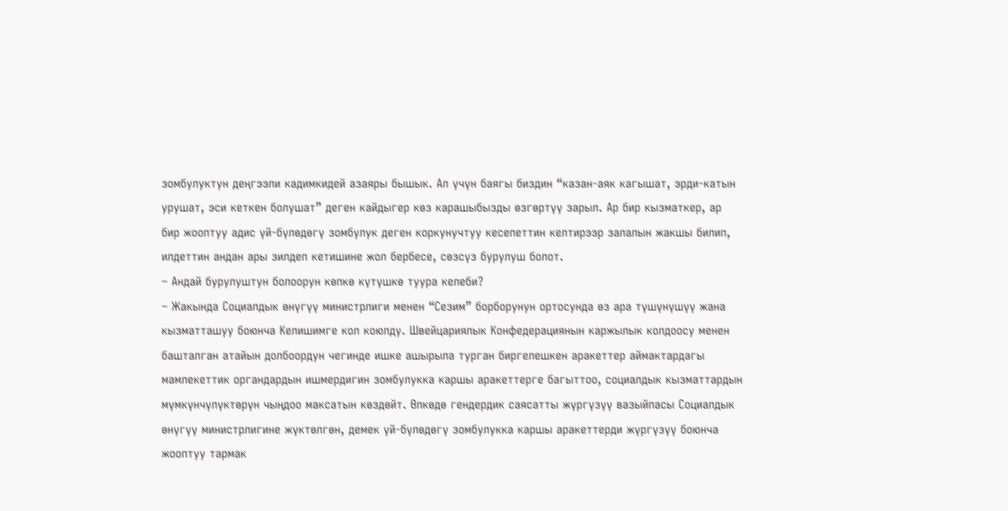зомбулуктун деңгээли кадимкидей азаяры бышык. Ал үчүн баягы биздин “казан-аяк кагышат, эрди-катын урушат, эси кеткен болушат” деген кайдыгер көз карашыбызды өзгөртүү зарыл. Ар бир кызматкер, ар бир жооптуу адис үй-бүлөдөгү зомбулук деген коркунучтуу кесепеттин келтирээр залалын жакшы билип, илдеттин андан ары зилдеп кетишине жол бербесе, сөзсүз бурулуш болот.
– Андай бурулуштун болоорун көпкө күтүшкө туура келеби?
– Жакында Социалдык өнүгүү министрлиги менен “Сезим” борборунун ортосунда өз ара түшүнүшүү жана кызматташуу боюнча Келишимге кол коюлду. Швейцариялык Конфедерациянын каржылык колдоосу менен башталган атайын долбоордун чегинде ишке ашырыла турган биргелешкен аракеттер аймактардагы мамлекеттик органдардын ишмердигин зомбулукка каршы аракеттерге багыттоо, социалдык кызматтардын мүмкүнчүлүктөрүн чыңдоо максатын көздөйт. Өлкөдө гендердик саясатты жүргүзүү вазыйпасы Социалдык өнүгүү министрлигине жүктөлгөн, демек үй-бүлөдөгү зомбулукка каршы аракеттерди жүргүзүү боюнча жооптуу тармак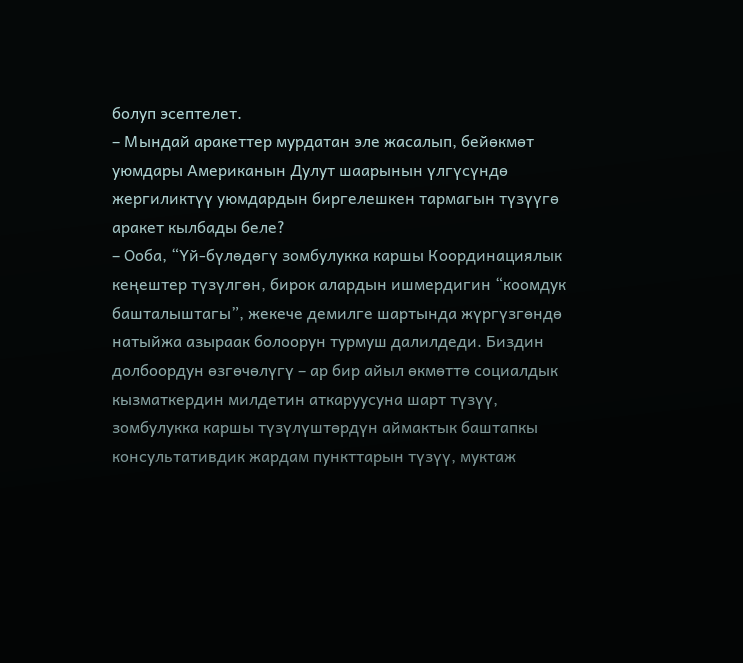болуп эсептелет.
– Мындай аракеттер мурдатан эле жасалып, бейөкмөт уюмдары Американын Дулут шаарынын үлгүсүндө жергиликтүү уюмдардын биргелешкен тармагын түзүүгө аракет кылбады беле?
– Ооба, “Үй-бүлөдөгү зомбулукка каршы Координациялык кеңештер түзүлгөн, бирок алардын ишмердигин “коомдук башталыштагы”, жекече демилге шартында жүргүзгөндө натыйжа азыраак болоорун турмуш далилдеди. Биздин долбоордун өзгөчөлүгү – ар бир айыл өкмөттө социалдык кызматкердин милдетин аткаруусуна шарт түзүү, зомбулукка каршы түзүлүштөрдүн аймактык баштапкы консультативдик жардам пункттарын түзүү, муктаж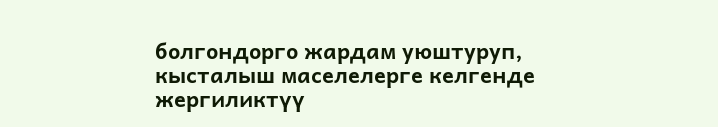болгондорго жардам уюштуруп, кысталыш маселелерге келгенде жергиликтүү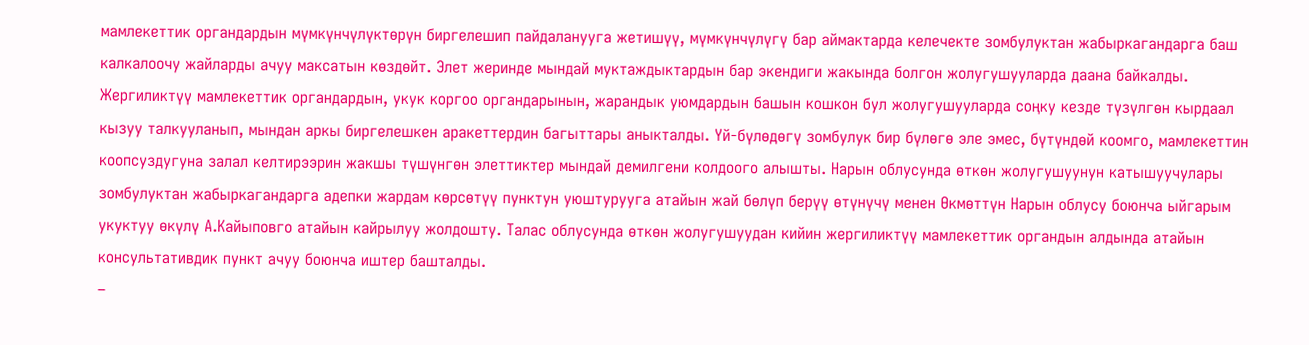мамлекеттик органдардын мүмкүнчүлүктөрүн биргелешип пайдаланууга жетишүү, мүмкүнчүлүгү бар аймактарда келечекте зомбулуктан жабыркагандарга баш калкалоочу жайларды ачуу максатын көздөйт. Элет жеринде мындай муктаждыктардын бар экендиги жакында болгон жолугушууларда даана байкалды. Жергиликтүү мамлекеттик органдардын, укук коргоо органдарынын, жарандык уюмдардын башын кошкон бул жолугушууларда соңку кезде түзүлгөн кырдаал кызуу талкууланып, мындан аркы биргелешкен аракеттердин багыттары аныкталды. Үй-бүлөдөгү зомбулук бир бүлөгө эле эмес, бүтүндөй коомго, мамлекеттин коопсуздугуна залал келтирээрин жакшы түшүнгөн элеттиктер мындай демилгени колдоого алышты. Нарын облусунда өткөн жолугушуунун катышуучулары зомбулуктан жабыркагандарга адепки жардам көрсөтүү пунктун уюштурууга атайын жай бөлүп берүү өтүнүчү менен Өкмөттүн Нарын облусу боюнча ыйгарым укуктуу өкүлү А.Кайыповго атайын кайрылуу жолдошту. Талас облусунда өткөн жолугушуудан кийин жергиликтүү мамлекеттик органдын алдында атайын консультативдик пункт ачуу боюнча иштер башталды.
–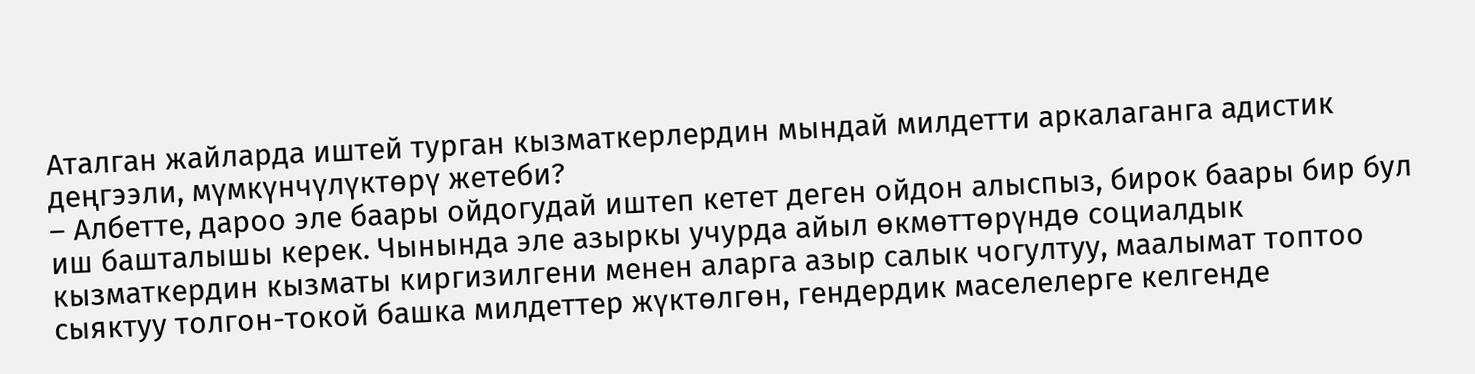Аталган жайларда иштей турган кызматкерлердин мындай милдетти аркалаганга адистик деңгээли, мүмкүнчүлүктөрү жетеби?
– Албетте, дароо эле баары ойдогудай иштеп кетет деген ойдон алыспыз, бирок баары бир бул иш башталышы керек. Чынында эле азыркы учурда айыл өкмөттөрүндө социалдык кызматкердин кызматы киргизилгени менен аларга азыр салык чогултуу, маалымат топтоо сыяктуу толгон-токой башка милдеттер жүктөлгөн, гендердик маселелерге келгенде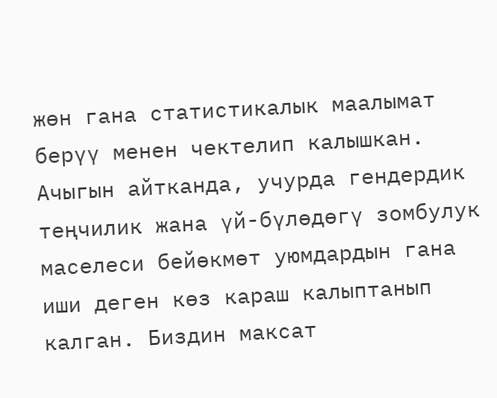жөн гана статистикалык маалымат берүү менен чектелип калышкан. Ачыгын айтканда, учурда гендердик теңчилик жана үй-бүлөдөгү зомбулук маселеси бейөкмөт уюмдардын гана иши деген көз караш калыптанып калган. Биздин максат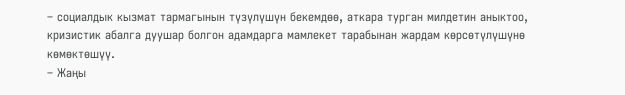– социалдык кызмат тармагынын түзүлүшүн бекемдөө, аткара турган милдетин аныктоо, кризистик абалга дуушар болгон адамдарга мамлекет тарабынан жардам көрсөтүлүшүнө көмөктөшүү.
– Жаңы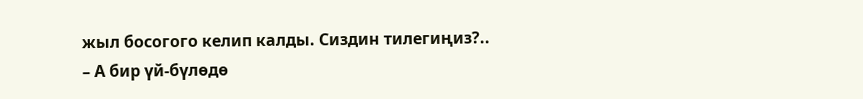жыл босогого келип калды. Сиздин тилегиңиз?..
– А бир үй-бүлөдө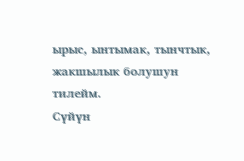ырыс, ынтымак, тынчтык, жакшылык болушун тилейм.
Сүйүн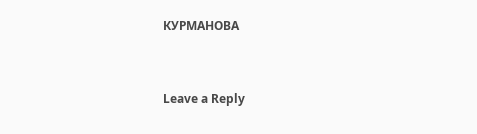КУРМАНОВА


Leave a Reply